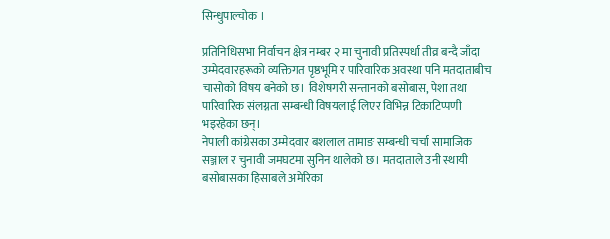सिन्धुपाल्चोक ।

प्रतिनिधिसभा निर्वाचन क्षेत्र नम्बर २ मा चुनावी प्रतिस्पर्धा तीव्र बन्दै जाँदा उम्मेदवारहरूको व्यक्तिगत पृष्ठभूमि र पारिवारिक अवस्था पनि मतदाताबीच चासोको विषय बनेको छ। विशेषगरी सन्तानको बसोबास, पेशा तथा पारिवारिक संलग्नता सम्बन्धी विषयलाई लिएर विभिन्न टिकाटिप्पणी भइरहेका छन्।
नेपाली कांग्रेसका उम्मेदवार बशलाल तामाङ सम्बन्धी चर्चा सामाजिक सञ्जाल र चुनावी जमघटमा सुनिन थालेको छ। मतदाताले उनी स्थायी बसोबासका हिसाबले अमेरिका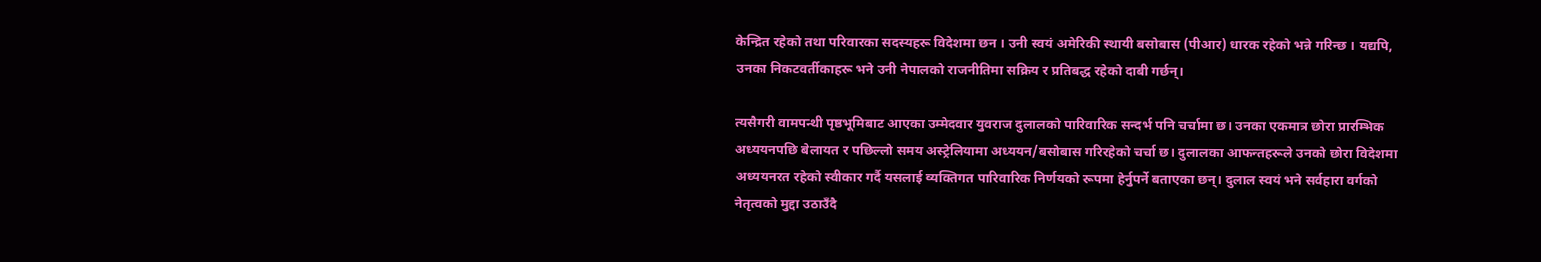केन्द्रित रहेको तथा परिवारका सदस्यहरू विदेशमा छन । उनी स्वयं अमेरिकी स्थायी बसोबास (पीआर) धारक रहेको भन्ने गरिन्छ । यद्यपि, उनका निकटवर्तीकाहरू भने उनी नेपालको राजनीतिमा सक्रिय र प्रतिबद्ध रहेको दाबी गर्छन्।

त्यसैगरी वामपन्थी पृष्ठभूमिबाट आएका उम्मेदवार युवराज दुलालको पारिवारिक सन्दर्भ पनि चर्चामा छ। उनका एकमात्र छोरा प्रारम्भिक अध्ययनपछि बेलायत र पछिल्लो समय अस्ट्रेलियामा अध्ययन/बसोबास गरिरहेको चर्चा छ। दुलालका आफन्तहरूले उनको छोरा विदेशमा अध्ययनरत रहेको स्वीकार गर्दै यसलाई व्यक्तिगत पारिवारिक निर्णयको रूपमा हेर्नुपर्ने बताएका छन्। दुलाल स्वयं भने सर्वहारा वर्गको नेतृत्वको मुद्दा उठाउँदै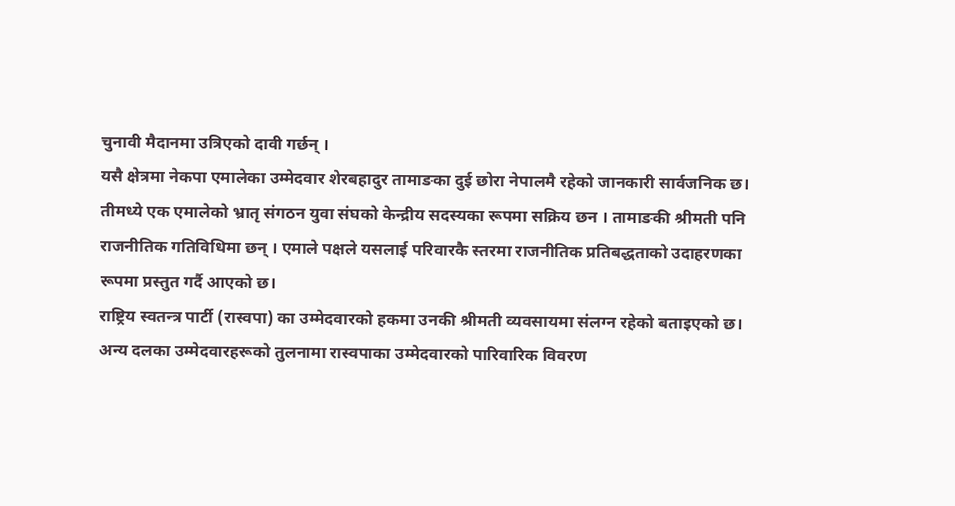चुनावी मैदानमा उत्रिएको दावी गर्छन् ।
यसै क्षेत्रमा नेकपा एमालेका उम्मेदवार शेरबहादुर तामाङका दुई छोरा नेपालमै रहेको जानकारी सार्वजनिक छ। तीमध्ये एक एमालेको भ्रातृ संगठन युवा संघको केन्द्रीय सदस्यका रूपमा सक्रिय छन । तामाङकी श्रीमती पनि राजनीतिक गतिविधिमा छन् । एमाले पक्षले यसलाई परिवारकै स्तरमा राजनीतिक प्रतिबद्धताको उदाहरणका रूपमा प्रस्तुत गर्दै आएको छ।
राष्ट्रिय स्वतन्त्र पार्टी (रास्वपा) का उम्मेदवारको हकमा उनकी श्रीमती व्यवसायमा संलग्न रहेको बताइएको छ। अन्य दलका उम्मेदवारहरूको तुलनामा रास्वपाका उम्मेदवारको पारिवारिक विवरण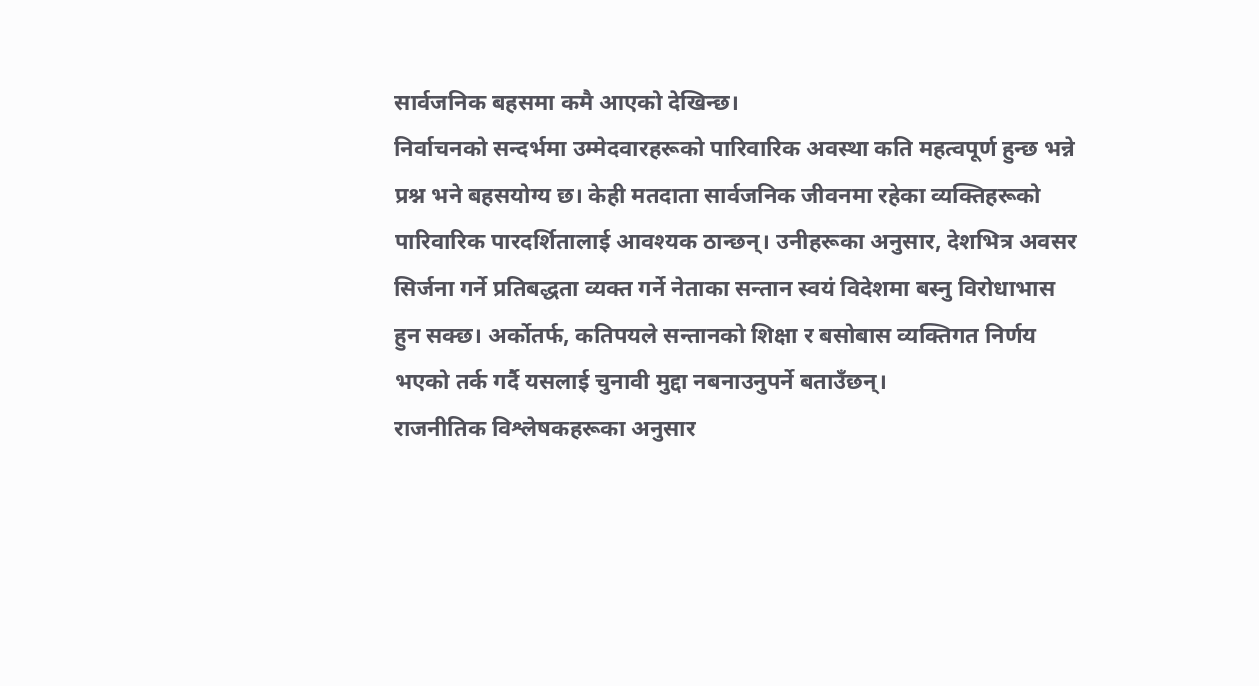सार्वजनिक बहसमा कमै आएको देखिन्छ।
निर्वाचनको सन्दर्भमा उम्मेदवारहरूको पारिवारिक अवस्था कति महत्वपूर्ण हुन्छ भन्ने प्रश्न भने बहसयोग्य छ। केही मतदाता सार्वजनिक जीवनमा रहेका व्यक्तिहरूको पारिवारिक पारदर्शितालाई आवश्यक ठान्छन्। उनीहरूका अनुसार, देशभित्र अवसर सिर्जना गर्ने प्रतिबद्धता व्यक्त गर्ने नेताका सन्तान स्वयं विदेशमा बस्नु विरोधाभास हुन सक्छ। अर्कोतर्फ, कतिपयले सन्तानको शिक्षा र बसोबास व्यक्तिगत निर्णय भएको तर्क गर्दै यसलाई चुनावी मुद्दा नबनाउनुपर्ने बताउँछन्।
राजनीतिक विश्लेषकहरूका अनुसार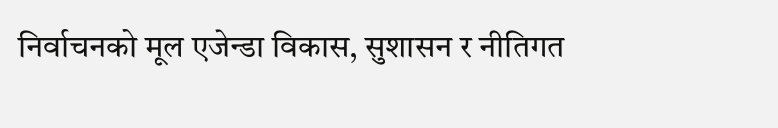निर्वाचनको मूल एजेन्डा विकास, सुशासन र नीतिगत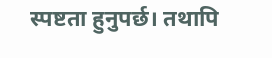स्पष्टता हुनुपर्छ। तथापि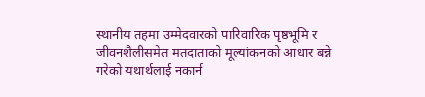स्थानीय तहमा उम्मेदवारको पारिवारिक पृष्ठभूमि र जीवनशैलीसमेत मतदाताको मूल्यांकनको आधार बन्ने गरेको यथार्थलाई नकार्न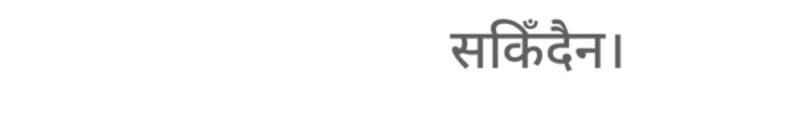सकिँदैन।